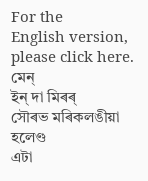For the
English version, please click here.
মেন্
ইন্ দা মিৰৰ্
সৌৰভ মৰিকলঙীয়া
হলেণ্ড
এটা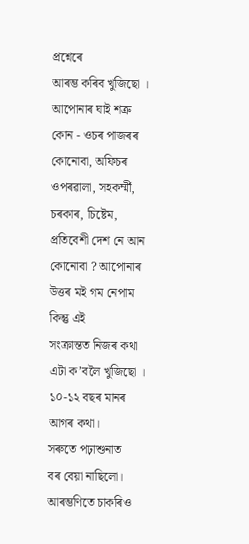প্ৰশ্নেৰে
আৰম্ভ কৰিব খুজিছো ।
আপোনাৰ ঘাই শত্ৰু কোন - ওচৰ পাজৰৰ কোনোবা, অফিচৰ ওপৰৱালা, সহকৰ্ম্মী,
চৰকাৰ, চিষ্টেম, প্ৰতিবেশী দেশ নে আন কোনোবা ? আপোনাৰ উত্তৰ মই গম নেপাম কিন্তু এই
সংক্ৰান্তত নিজৰ কথা এটা ক’বলৈ খুজিছো । ১০-১২ বছৰ মানৰ আগৰ কথা।
সৰুতে পঢ়াশুনাত
বৰ বেয়া নাছিলো। আৰম্ভণিতে চাকৰিও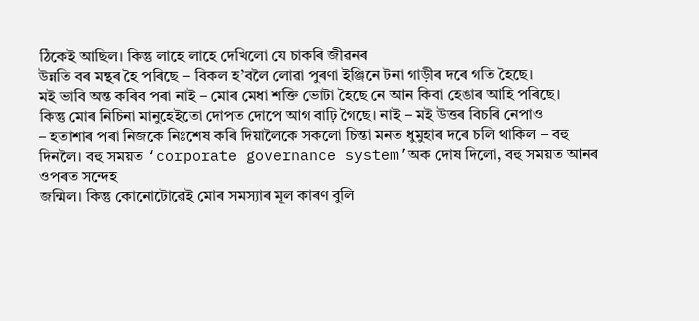ঠিকেই আছিল। কিন্তু লাহে লাহে দেখিলো যে চাকৰি জীৱনৰ
উন্নতি বৰ মন্থৰ হৈ পৰিছে – বিকল হ’বলৈ লোৱা পুৰণা ইঞ্জিনে টনা গাড়ীৰ দৰে গতি হৈছে।
মই ভাবি অন্ত কৰিব পৰা নাই – মোৰ মেধা শক্তি ভোটা হৈছে নে আন কিবা হেঙাৰ আহি পৰিছে।
কিন্তু মোৰ নিচিনা মানুহেইতো দোপত দোপে আগ বাঢ়ি গৈছে। নাই – মই উত্তৰ বিচৰি নেপাও
– হতাশাৰ পৰা নিজকে নিঃশেষ কৰি দিয়ালৈকে সকলো চিন্তা মনত ধুমুহাৰ দৰে চলি থাকিল – বহু
দিনলৈ। বহু সময়ত ‘corporate governance system’অক দোষ দিলো, বহু সময়ত আনৰ ওপৰত সন্দেহ
জন্মিল। কিন্তু কোনোটোৱেই মোৰ সমস্যাৰ মূল কাৰণ বুলি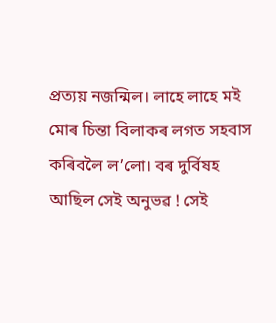প্ৰত্যয় নজন্মিল। লাহে লাহে মই
মোৰ চিন্তা বিলাকৰ লগত সহবাস কৰিবলৈ ল’লো। বৰ দুৰ্বিষহ আছিল সেই অনুভৱ ! সেই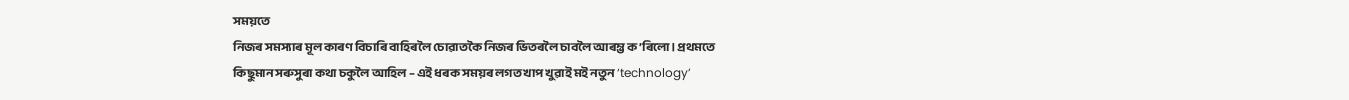সময়তে
নিজৰ সমস্যাৰ মূল কাৰণ বিচাৰি বাহিৰলৈ চোৱাতকৈ নিজৰ ভিতৰলৈ চাবলৈ আৰম্ভ ক’ৰিলো। প্ৰথমতে
কিছুমান সৰুসুৰা কথা চকুলৈ আহিল – এই ধৰক সময়ৰ লগত খাপ খুৱাই মই নতুন ‘technology’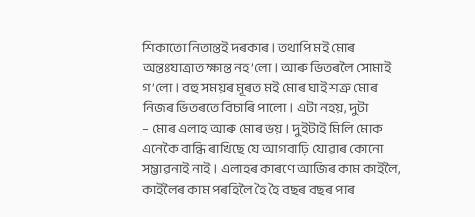শিকাতো নিতান্তই দৰকাৰ। তথাপি মই মোৰ অন্তঃযাত্ৰাত ক্ষান্ত নহ’লো। আৰু ভিতৰলৈ সোমাই
গ’লো। বহু সময়ৰ মূৰত মই মোৰ ঘাই শত্ৰু মোৰ নিজৰ ভিতৰতে বিচাৰি পালো। এটা নহয়, দুটা
– মোৰ এলাহ আৰু মোৰ ভয়। দুইটাই মিলি মোক এনেকৈ বান্ধি ৰাখিছে যে আগবাঢ়ি যোৱাৰ কোনো
সম্ভাৱনাই নাই। এলাহৰ কাৰণে আজিৰ কাম কাইলৈ, কাইলৈৰ কাম পৰহিলৈ হৈ হৈ বছৰ বছৰ পাৰ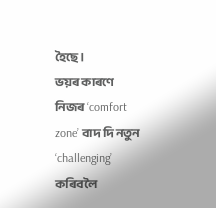হৈছে।
ভয়ৰ কাৰণে নিজৰ ‘comfort zone’ বাদ দি নতুন ‘challenging’ কৰিবলৈ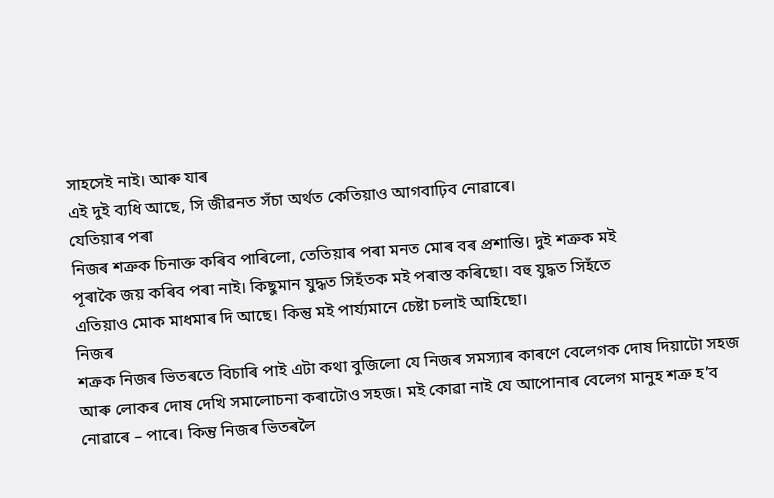সাহসেই নাই। আৰু যাৰ
এই দুই ব্যধি আছে, সি জীৱনত সঁচা অৰ্থত কেতিয়াও আগবাঢ়িব নোৱাৰে।
যেতিয়াৰ পৰা
নিজৰ শত্ৰুক চিনাক্ত কৰিব পাৰিলো, তেতিয়াৰ পৰা মনত মোৰ বৰ প্ৰশান্তি। দুই শত্ৰুক মই
পূৰাকৈ জয় কৰিব পৰা নাই। কিছুমান যুদ্ধত সিহঁতক মই পৰাস্ত কৰিছো। বহু যুদ্ধত সিহঁতে
এতিয়াও মোক মাধমাৰ দি আছে। কিন্তু মই পাৰ্য্যমানে চেষ্টা চলাই আহিছো।
নিজৰ
শত্ৰুক নিজৰ ভিতৰতে বিচাৰি পাই এটা কথা বুজিলো যে নিজৰ সমস্যাৰ কাৰণে বেলেগক দোষ দিয়াটো সহজ আৰু লোকৰ দোষ দেখি সমালোচনা কৰাটোও সহজ। মই কোৱা নাই যে আপোনাৰ বেলেগ মানুহ শত্ৰু হ’ব নোৱাৰে – পাৰে। কিন্তু নিজৰ ভিতৰলৈ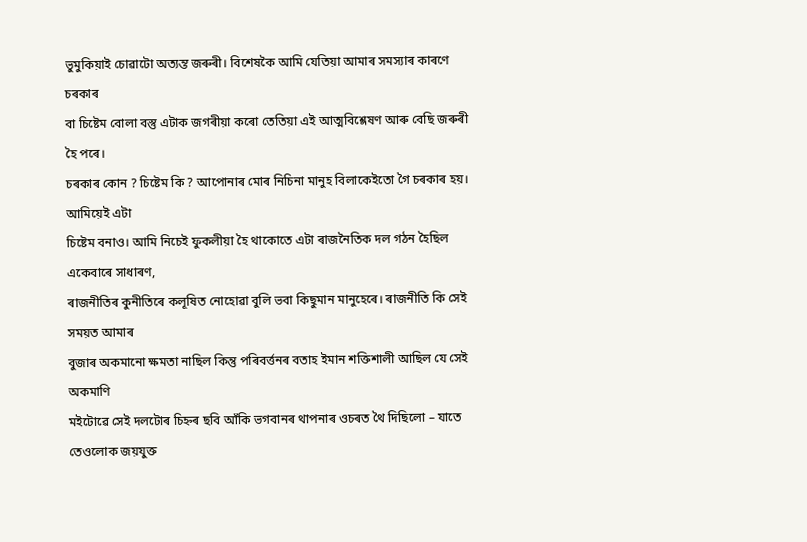ভুমুকিয়াই চোৱাটো অত্যন্ত জৰুৰী। বিশেষকৈ আমি যেতিয়া আমাৰ সমস্যাৰ কাৰণে চৰকাৰ
বা চিষ্টেম বোলা বস্তু এটাক জগৰীয়া কৰো তেতিয়া এই আত্মবিশ্লেষণ আৰু বেছি জৰুৰী হৈ পৰে।
চৰকাৰ কোন ? চিষ্টেম কি ? আপোনাৰ মোৰ নিচিনা মানুহ বিলাকেইতো গৈ চৰকাৰ হয়। আমিয়েই এটা
চিষ্টেম বনাও। আমি নিচেই ফুকলীয়া হৈ থাকোতে এটা ৰাজনৈতিক দল গঠন হৈছিল একেবাৰে সাধাৰণ,
ৰাজনীতিৰ কুনীতিৰে কলূষিত নোহোৱা বুলি ভবা কিছুমান মানুহেৰে। ৰাজনীতি কি সেই সময়ত আমাৰ
বুজাৰ অকমানো ক্ষমতা নাছিল কিন্তু পৰিবৰ্ত্তনৰ বতাহ ইমান শক্তিশালী আছিল যে সেই অকমাণি
মইটোৱে সেই দলটোৰ চিহ্নৰ ছবি আঁকি ভগবানৰ থাপনাৰ ওচৰত থৈ দিছিলো – যাতে তেওলোক জয়যুক্ত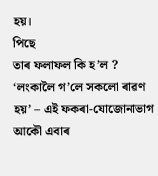হয়।
পিছে
তাৰ ফলাফল কি হ’ল ? ‘লংকালৈ গ’লে সকলো ৰাৱণ হয়’ – এই ফকৰা-যোজোনাভাগ আকৌ এবাৰ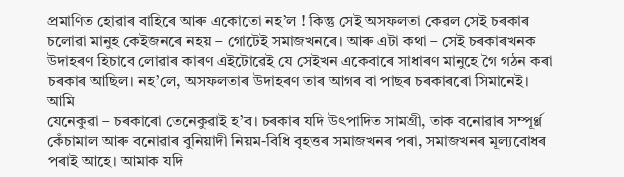প্ৰমাণিত হোৱাৰ বাহিৰে আৰু একোতো নহ’ল ! কিন্তু সেই অসফলতা কেৱল সেই চৰকাৰ চলোৱা মানুহ কেইজনৰে নহয় – গোটেই সমাজখনৰে। আৰু এটা কথা – সেই চৰকাৰখনক উদাহৰণ হিচাবে লোৱাৰ কাৰণ এইটোৱেই যে সেইখন একেবাৰে সাধাৰণ মানুহে গৈ গঠন কৰা চৰকাৰ আছিল। নহ’লে, অসফলতাৰ উদাহৰণ তাৰ আগৰ বা পাছৰ চৰকাৰৰো সিমানেই।
আমি
যেনেকুৱা – চৰকাৰো তেনেকুৱাই হ’ব। চৰকাৰ যদি উৎপাদিত সামগ্ৰী, তাক বনোৱাৰ সম্পূৰ্ণ্ণ কেঁচামাল আৰু বনোৱাৰ বুনিয়াদী নিয়ম-বিধি বৃহত্তৰ সমাজখনৰ পৰা, সমাজখনৰ মূল্যবোধৰ পৰাই আহে। আমাক যদি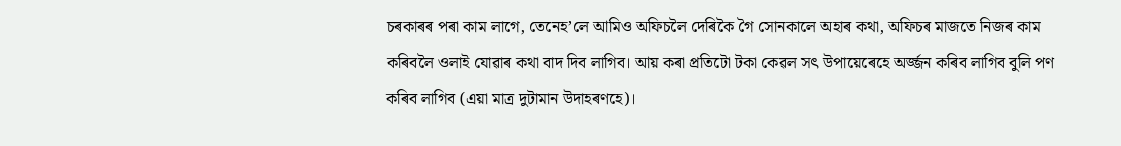চৰকাৰৰ পৰা কাম লাগে, তেনেহ’লে আমিও অফিচলৈ দেৰিকৈ গৈ সোনকালে অহাৰ কথা, অফিচৰ মাজতে নিজৰ কাম কৰিবলৈ ওলাই যোৱাৰ কথা বাদ দিব লাগিব। আয় কৰা প্ৰতিটো টকা কেৱল সৎ উপায়েৰেহে অৰ্জ্জন কৰিব লাগিব বুলি পণ কৰিব লাগিব (এয়া মাত্ৰ দুটামান উদাহৰণহে)।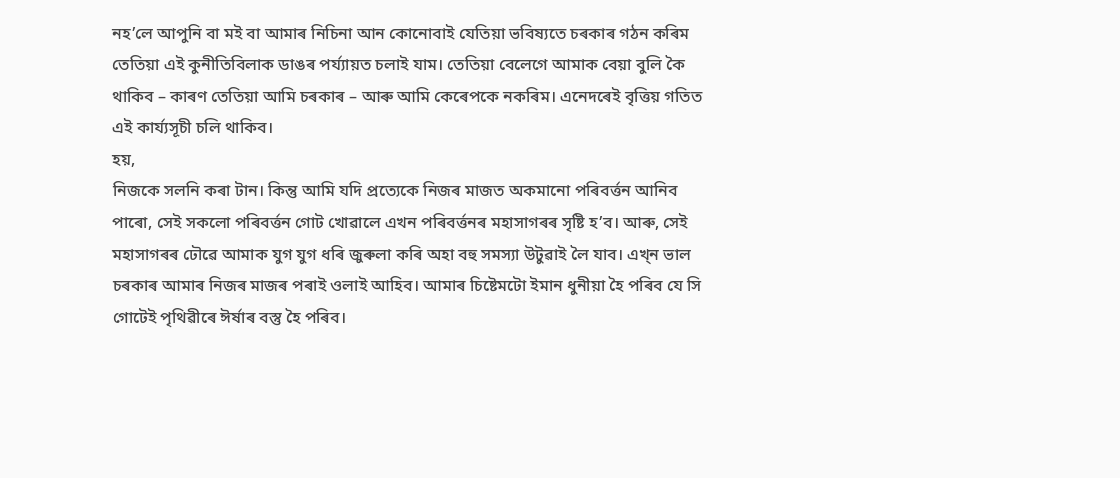নহ’লে আপুনি বা মই বা আমাৰ নিচিনা আন কোনোবাই যেতিয়া ভবিষ্যতে চৰকাৰ গঠন কৰিম তেতিয়া এই কুনীতিবিলাক ডাঙৰ পৰ্য্যায়ত চলাই যাম। তেতিয়া বেলেগে আমাক বেয়া বুলি কৈ থাকিব – কাৰণ তেতিয়া আমি চৰকাৰ – আৰু আমি কেৰেপকে নকৰিম। এনেদৰেই বৃত্তিয় গতিত এই কাৰ্য্যসূচী চলি থাকিব।
হয়,
নিজকে সলনি কৰা টান। কিন্তু আমি যদি প্ৰত্যেকে নিজৰ মাজত অকমানো পৰিবৰ্ত্তন আনিব পাৰো, সেই সকলো পৰিবৰ্ত্তন গোট খোৱালে এখন পৰিবৰ্ত্তনৰ মহাসাগৰৰ সৃষ্টি হ’ব। আৰু, সেই মহাসাগৰৰ ঢৌৱে আমাক যুগ যুগ ধৰি জুৰুলা কৰি অহা বহু সমস্যা উটুৱাই লৈ যাব। এখ্ন ভাল চৰকাৰ আমাৰ নিজৰ মাজৰ পৰাই ওলাই আহিব। আমাৰ চিষ্টেমটো ইমান ধুনীয়া হৈ পৰিব যে সি গোটেই পৃথিৱীৰে ঈৰ্ষাৰ বস্তু হৈ পৰিব।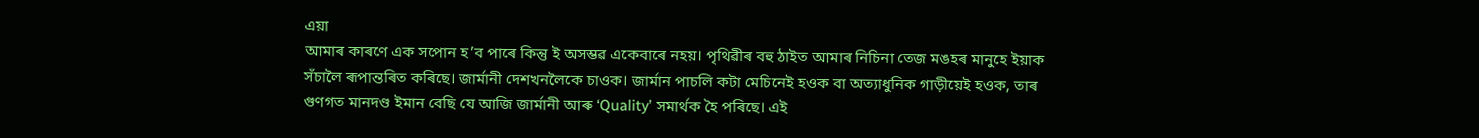এয়া
আমাৰ কাৰণে এক সপোন হ’ব পাৰে কিন্তু ই অসম্ভৱ একেবাৰে নহয়। পৃথিৱীৰ বহু ঠাইত আমাৰ নিচিনা তেজ মঙহৰ মানুহে ইয়াক সঁচালৈ ৰূপান্তৰিত কৰিছে। জাৰ্মানী দেশখনলৈকে চাওক। জাৰ্মান পাচলি কটা মেচিনেই হওক বা অত্যাধুনিক গাড়ীয়েই হওক, তাৰ গুণগত মানদণ্ড ইমান বেছি যে আজি জাৰ্মানী আৰু ‘Quality’ সমাৰ্থক হৈ পৰিছে। এই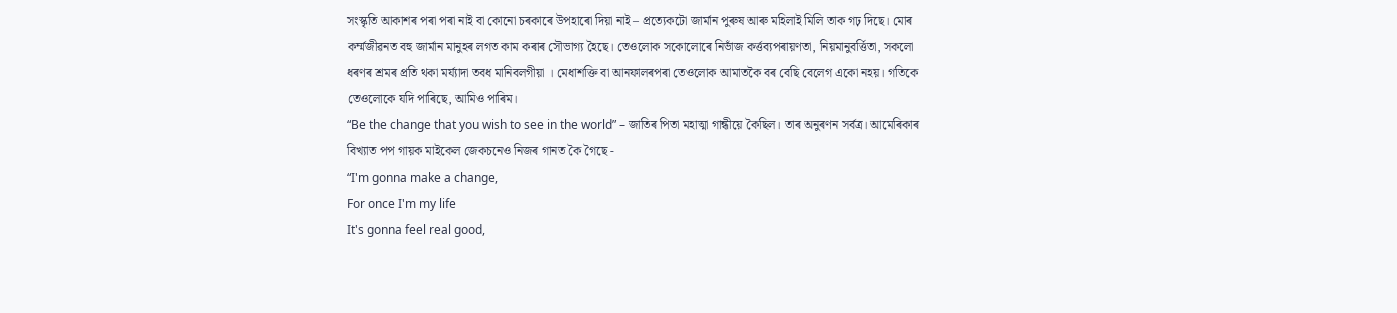সংস্কৃতি আকাশৰ পৰা পৰা নাই বা কোনো চৰকাৰে উপহাৰো দিয়া নাই – প্ৰত্যেকটো জাৰ্মান পুৰুষ আৰু মহিলাই মিলি তাক গঢ় দিছে। মোৰ কৰ্ম্মজীৱনত বহু জাৰ্মান মানুহৰ লগত কাম কৰাৰ সৌভাগ্য হৈছে। তেওলোক সকোলোৰে নিভাঁজ কৰ্ত্তব্যপৰায়ণতা, নিয়মানুবৰ্ত্তিতা, সকলো ধৰণৰ শ্ৰমৰ প্ৰতি থকা মৰ্য্যাদা তবধ মানিবলগীয়া । মেধাশক্তি বা আনফালৰপৰা তেওলোক আমাতকৈ বৰ বেছি বেলেগ একো নহয়। গতিকে তেওলোকে যদি পাৰিছে, আমিও পাৰিম।
“Be the change that you wish to see in the world” – জাতিৰ পিতা মহাত্মা গান্ধীয়ে কৈছিল। তাৰ অনুৰণন সৰ্বত্ৰ। আমেৰিকাৰ বিখ্যাত পপ গায়ক মাইকেল জেকচনেও নিজৰ গানত কৈ গৈছে -
“I'm gonna make a change,
For once I'm my life
It's gonna feel real good,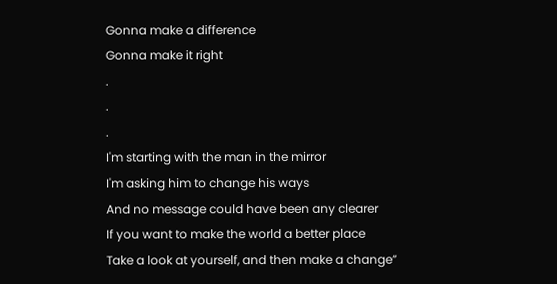Gonna make a difference
Gonna make it right
.
.
.
I'm starting with the man in the mirror
I'm asking him to change his ways
And no message could have been any clearer
If you want to make the world a better place
Take a look at yourself, and then make a change”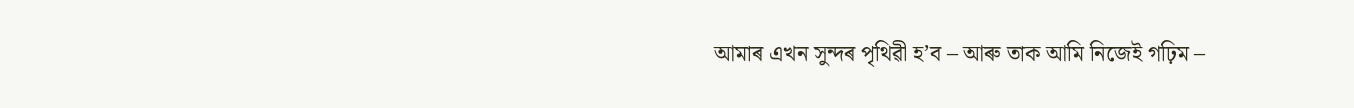আমাৰ এখন সুন্দৰ পৃথিৱী হ’ব – আৰু তাক আমি নিজেই গঢ়িম –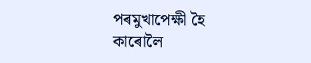পৰমুখাপেক্ষী হৈ কাৰোলৈ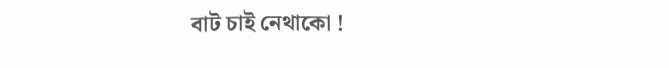বাট চাই নেথাকো !